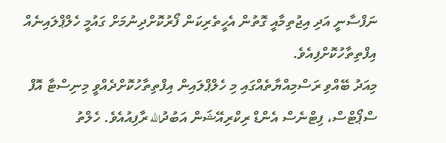ނަފްސާނީ އަދި އިޖުތިމާއީ ގޮތުން އެހީތެރިކަން ފޯރުކޮށްދިނުމަށް ގައުމީ ހެލްޕްލައިނެއް އިފްތިތާހުކޮށްފިއެވެ.
މިއަދު ބޭއްވި ރަސްމިއްޔާތެއްގައި މި ހެލްޕްލައިން އިފްތިތާހުކޮށްދެއްވީ މިނިސްޓާ އޮފް ސްޕޯޓްސް، ފިޓްނެސް އެންޑް ރިކްރިއޭޝަން އަބުދުالله ރާފިއުއެވެ. ހެލްތު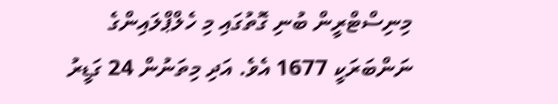މިނިސްޓްރީން ބުނި ގޮތުގައި މި ހެލްޕްލައިންގެ ނަންބަރަކީ 1677 އެވެ. އަދި މިތަނުން 24 ގަޑީރު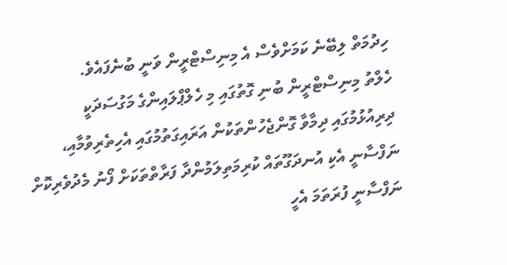ހިދުމަތް ލިބޭނެ ކަމަށްވެސް އެ މިނިސްޓްރީން ވަނީ ބުނެފައެވެ.
ހެލްތު މިނިސްޓްރީން ބުނި ގޮތުގައި މި ހެލްޕްލައިންގެ މަގުސަދަކީ ދިރިއުޅުމުގައި ދިމާވާ ގޮންޖެހުންތަކުން އަރައިގަތުމުގައި އެހިތެރިވުމާއި، ނަފްސާނީ އެކި އުނދަގޫތައް ކުރިމަތިލަމުންދާ ފަރާތްތަކަށް ފޯނު މެދުވެރިކޮށް ނަފްސާނީ ފުރަތަމަ އެހީ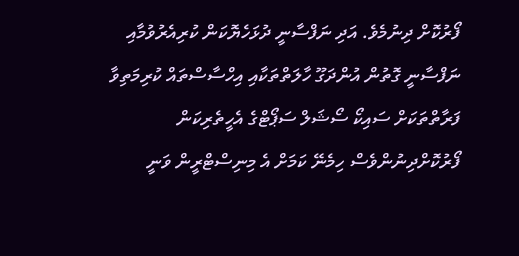ފޯރުކޮށް ދިނުމެވެ. އަދި ނަފްސާނީ ދުޅަހެޔޮކަން ކުރިއެރުވުމާއި ނަފްސާނީ ގޮތުން އުންދަގޫ ހާލަތްތަކާއި އިހްސާސްތައް ކުރިމަތިވާ ފަރާތްތަކަށް ސައިކޯ ސޯޝަލް ސަޕޯޓްގެ އެހީތެރިކަން ފޯރުކޮށްދިނުންވެސް ހިމެނޭ ކަމަށް އެ މިނިސްޓްރީން ވަނީ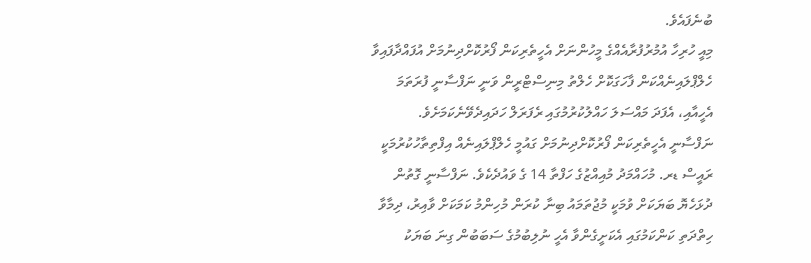ބުނެފައެވެ.
މިއީ ހުރިހާ އުމުރުފުރާއެއްގެ މީހުންނަށް އެހީތެރިކަން ފޯރުކޮށްދިނުމަށް އުފައްދާފައިވާ ހެލްޕްލައިނެއްކަން ފާހަގަކޮށް ހެލްތު މިނިސްޓްރީން ވަނީ ނަފްސާނީ ފުރަތަމަ އެހީއާއި، އެފަދަ މައްސަލަ ހައްލުކުރުމުގައި ރެފަރަލް ހަދައިދެވޭނެކަމަށެވެ.
ނަފްސާނީ އެހީތެރިކަން ފޯރުކޮށްދިނުމަށް ގައުމީ ހެލްޕްލައިނެއް އިފްތިތާހުކުރުމަކީ ރައީސް ޑރ. މުހައްމަދު މުއިއްޒުގެ ހަފްތާ 14 ގެ ވައުދެކެވެ. ނަފްސާނީ ގޮތުން ދުޅަހެޔޮ ބަޔަކަށް ވުމަކީ މުޖުތަމައު ބިނާ ކުރަން މުހިންމު ކަމަކަށް ވާއިރު، ދިމާވާ ހިތްދަތި ކަންކަމުގައި އެކަށީގެންވާ އެހީ ނުލިބުމުގެ ސަބަބުން ގިނަ ބަޔަކު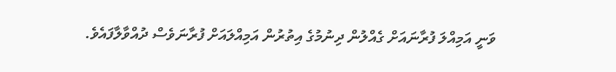ވަނީ އަމިއްލަ ފުރާނައަށް ގެއްލުން ދިނުމުގެ އިތުރުން އަމިއްލައަށް ފުރާނަވެސް ދުއްވާލާފައެވެ.